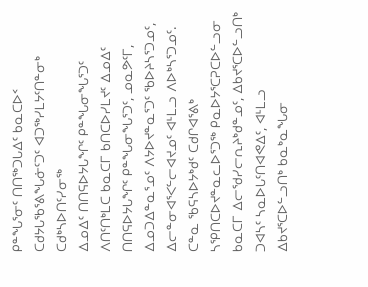ᑭᓐᖓᕐᓂᑦ ᑎᑎᖅᑐᒐᐃᑦ ᑲᓇᑕᐅᑉ ᑕᑯᔭᒐᖃᕐᕕᖓᓃᑦᑐᑦ ᐊᑐᖅᓯᒪᔭᑦᑎᓐᓂᒃ ᑕᑯᒃᓴᐅᑎᑦᓯᓂᖅ
ᐃᓄᐃᑦ ᑎᑎᕋᐅᔭᒐᖏᑦ ᑭᓐᖓᓂᖓᕐᑐᑦ ᐱᑎᑦᑎᒃᒪᑕ ᑲᓇᑕᒥ ᑲᑎᑕᐅᓯᒪᔪᑦ ᐃᓄᐃᑦ ᑎᑎᕋᐅᔭᒐᖏᑦ ᑭᓐᖓᓂᖓᕐᑐᑦ, ᓄᓇᕗᑦᒥ, ᐃᓄᑐᐃᓐᓇᕐᓄᑦ ᐱᔭᐅᔪᓐᓇᕐᑐᑦ ᖃᐅᔨᓴᕐᑐᓄᑦ, ᐃᓕᓐᓂᐊᕐᐸᓪᓕᐊᔪᓄᑦ ᐊᒻᒪᓗ ᐱᐅᒃᓴᕐᑐᓄᑦ. ᑕᓐᓇ ᖃᕋᓴᐅᔭᒃᑯᑦ ᑕᑯᒋᐊᕐᕕᒃ ᓴᕿᑎᑕᐅᔪᓐᓇᓚᐅᕐᑐᖅ ᑭᓇᐅᔭᕐᑕᕈᑕᐅᓪᓗᓂ ᑲᓇᑕᒥ ᐃᓕᖁᓯᓕᕆᔨᒃᑯᓐᓄᑦ, ᐃᑲᔪᕐᑕᐅᓪᓗᑎᒃ ᑐᐊᓴᑦ ᓴᓇᐅᒐᑦᑎᐊᕙᐃᑦ, ᐊᒻᒪᓗ ᐃᑲᔪᕐᑕᐅᓪᓗᑎᒃ ᑲᓇᒃᓇᖓᓂ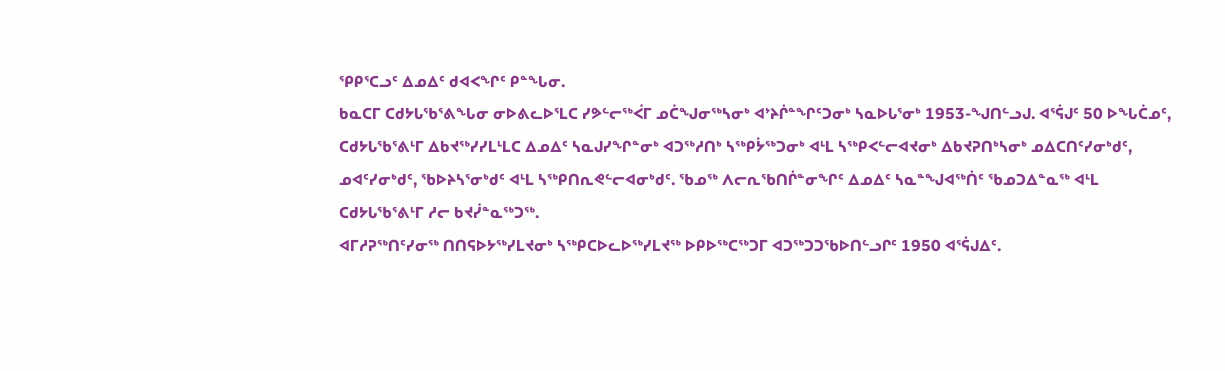ᕿᑭᕐᑕᓗᑦ ᐃᓄᐃᑦ ᑯᐊᐸᖏᑦ ᑭᓐᖓᓂ.
ᑲᓇᑕᒥ ᑕᑯᔭᒐᖃᕐᕕᖓᓂ ᓂᐅᕕᓚᐅᕐᒪᑕ ᓯᕗᓪᓕᖅᐹᒥ ᓄᑖᖑᓂᖅᓴᓂᒃ ᐊᔾᔨᒌᓐᖏᑦᑐᓂᒃ ᓴᓇᐅᒐᕐᓂᒃ 1953-ᖑᑎᓪᓗᒍ. ᐊᕐᕌᒍᑦ 50 ᐅᖓᑖᓄᑦ, ᑕᑯᔭᒐᖃᕐᕕᒻᒥ ᐃᑲᔪᖅᓯᓯᒪᒻᒪᑕ ᐃᓄᐃᑦ ᓴᓇᒍᓯᖏᓐᓂᒃ ᐊᑐᖅᓱᑎᒃ ᓴᖅᑭᔮᖅᑐᓂᒃ ᐊᒻᒪ ᓴᖅᑭᐸᓪᓕᐊᔪᓂᒃ ᐃᑲᔪᕈᑎᒃᓴᓂᒃ ᓄᐃᑕᑎᑦᓯᓂᒃᑯᑦ, ᓄᐊᑦᓯᓂᒃᑯᑦ, ᖃᐅᔨᓴᕐᓂᒃᑯᑦ ᐊᒻᒪ ᓴᖅᑭᑎᕆᕙᓪᓕᐊᓂᒃᑯᑦ. ᖃᓄᖅ ᐱᓕᕆᖃᑎᒌᓐᓂᖏᑦ ᐃᓄᐃᑦ ᓴᓇᓐᖑᐊᖅᑏᑦ ᖃᓄᑐᐃᓐᓇᖅ ᐊᒻᒪ ᑕᑯᔭᒐᖃᕐᕕᒻᒥ ᓱᓕ ᑲᔪᓰᓐᓇᖅᑐᖅ.
ᐊᒥᓱᕈᖅᑎᑦᓯᓂᖅ ᑎᑎᕋᐅᔭᖅᓯᒪᔪᓂᒃ ᓴᖅᑭᑕᐅᓚᐅᖅᓯᒪᔪᖅ ᐅᑭᐅᖅᑕᖅᑐᒥ ᐊᑐᖅᑐᑐᖃᐅᑎᓪᓗᒋᑦ 1950 ᐊᕐᕌᒍᐃᑦ.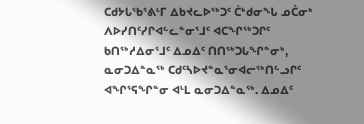ᑕᑯᔭᒐᖃᕐᕕᒻᒥ ᐃᑲᔪᓚᐅᖅᑐᑦ ᑖᒃᑯᓂᖓ ᓄᑖᓂᒃ ᐱᐅᓯᑎᑦᓯᒋᐊᓪᓚᓐᓂᕐᒧᑦ ᐊᑕᖏᖅᑐᒋᑦ ᑲᑎᖅᓱᐃᓂᕐᒧᑦ ᐃᓄᐃᑦ ᑎᑎᖅᑐᒐᖏᓐᓂᒃ, ᓇᓂᑐᐃᓐᓇᖅ ᑕᑯᑦᓴᐅᔪᓐᓇᕐᓂᐊᓕᖅᑎᓪᓗᒋᑦ ᐊᖏᕐᕋᖏᓐᓂ ᐊᒻᒪ ᓇᓂᑐᐃᓐᓇᖅ. ᐃᓄᐃᑦ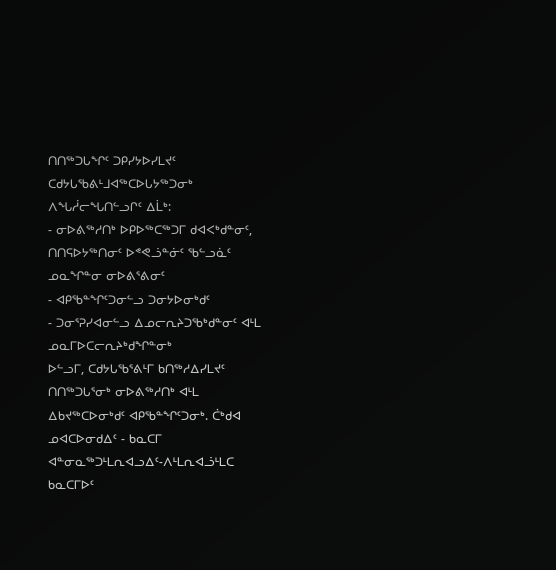ᑎᑎᖅᑐᒐᖏᑦ ᑐᑭᓯᔭᐅᓯᒪᔪᑦ ᑕᑯᔭᒐᖃᕕᒻᒧᐊᖅᑕᐅᒐᔭᖅᑐᓂᒃ ᐱᖓᓲᓕᖓᑎᓪᓗᒋᑦ ᐃᒫᒃ:
- ᓂᐅᕕᖅᓱᑎᒃ ᐅᑭᐅᖅᑕᖅᑐᒥ ᑯᐊᐸᒃᑯᓐᓂᑦ, ᑎᑎᕋᐅᔭᖅᑎᓂᑦ ᐅᕝᕙᓘᓐᓃᑦ ᖃᓪᓗᓈᑦ ᓄᓇᖏᓐᓂ ᓂᐅᕕᕐᕕᓂᑦ
- ᐊᑭᖃᓐᖏᑦᑐᓂᓪᓗ ᑐᓂᔭᐅᓂᒃᑯᑦ
- ᑐᓂᕐᕈᓯᐊᓂᓪᓗ ᐃᓄᓕᕆᔨᑐᖃᒃᑯᓐᓂᑦ ᐊᒻᒪ ᓄᓇᒥᐅᑕᓕᕆᔨᒃᑯᖏᓐᓂᒃ
ᐅᓪᓗᒥ, ᑕᑯᔭᒐᖃᕐᕕᒻᒥ ᑲᑎᖅᓱᐃᓯᒪᔪᑦ ᑎᑎᖅᑐᒐᕐᓂᒃ ᓂᐅᕕᖅᓱᑎᒃ ᐊᒻᒪ ᐃᑲᔪᖅᑕᐅᓂᒃᑯᑦ ᐊᑭᖃᓐᖏᑦᑐᓂᒃ. ᑖᒃᑯᐊ ᓄᐊᑕᐅᓂᑯᐃᑦ - ᑲᓇᑕᒥ ᐊᓐᓂᓇᖅᑐᒻᒪᕆᐊᓗᐃᑦ-ᐱᒻᒪᕆᐊᓘᒻᒪᑕ ᑲᓇᑕᒥᐅᑦ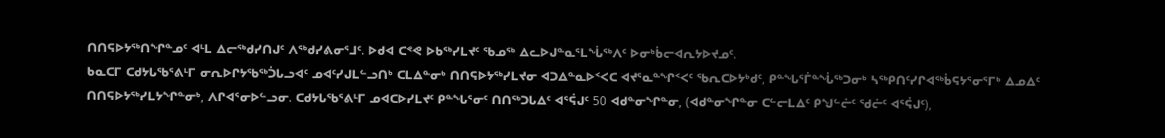ᑎᑎᕋᐅᔭᖅᑎᖏᓐᓄᑦ ᐊᒻᒪ ᐃᓕᖅᑯᓯᑎᒍᑦ ᐱᖅᑯᓯᕕᓂᕐᒧᑦ. ᐅᑯᐊ ᑕᕝᕙ ᐅᑲᖅᓯᒪᔪᑦ ᖃᓄᖅ ᐃᓚᐅᒍᓐᓇᕐᒪᖔᖅᐱᑦ ᐅᓂᒃᑳᓕᐊᕆᔭᐅᔪᓄᑦ.
ᑲᓇᑕᒥ ᑕᑯᔭᒐᖃᕐᕕᒻᒥ ᓂᕆᐅᒋᔭᖃᖅᑑᒐᓗᐊᑦ ᓄᐊᑦᓯᒍᒪᓪᓗᑎᒃ ᑕᒪᐃᓐᓂᒃ ᑎᑎᕋᐅᔭᖅᓯᒪᔪᓂ ᐊᑐᐃᓐᓇᐅᑉᐸᑕ ᐊᔪᕐᓇᓐᖏᑉᐸᑦ ᖃᕆᑕᐅᔭᒃᑯᑦ, ᑭᓐᖓᕐᒦᓐᖔᖅᑐᓂᒃ ᓴᖅᑭᑎᑦᓯᒋᐊᖅᑳᕋᔭᕐᓂᕐᒥᒃ ᐃᓄᐃᑦ ᑎᑎᕋᐅᔭᖅᓯᒪᔭᖏᓐᓂᒃ, ᐱᒋᐊᕐᓂᐅᓪᓗᓂ. ᑕᑯᔭᒐᖃᕐᕕᒻᒥ ᓄᐊᑕᐅᓯᒪᔪᑦ ᑭᓐᖓᕐᓂᑦ ᑎᑎᖅᑐᒐᐃᑦ ᐊᕐᕌᒍᑦ 50 ᐊᑯᓐᓂᖏᓐᓂ, (ᐊᑯᓐᓂᖏᓐᓂ ᑕᓪᓕᒪᐃᑦ ᑭᖑᓪᓖᑦ ᖁᓖᑦ ᐊᕐᕌᒍᑦ),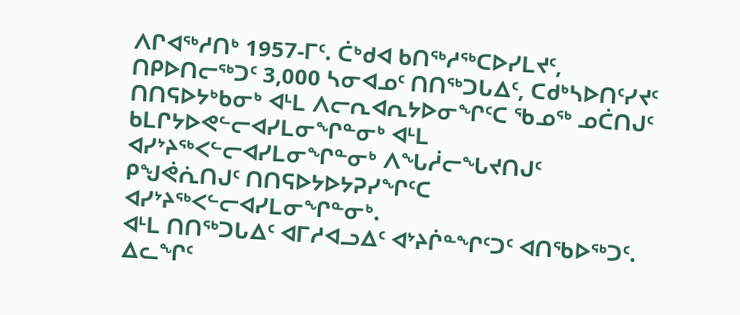ᐱᒋᐊᖅᓱᑎᒃ 1957-ᒥᑦ. ᑖᒃᑯᐊ ᑲᑎᖅᓱᖅᑕᐅᓯᒪᔪᑦ, ᑎᑭᐅᑎᓕᖅᑐᑦ 3,000 ᓴᓂᐊᓄᑦ ᑎᑎᖅᑐᒐᐃᑦ, ᑕᑯᒃᓴᐅᑎᑦᓯᔪᑦ ᑎᑎᕋᐅᔭᒃᑲᓂᒃ ᐊᒻᒪ ᐱᓕᕆᐊᕆᔭᐅᓂᖏᑦᑕ ᖃᓄᖅ ᓄᑖᑎᒍᑦ ᑲᒪᒋᔭᐅᕙᓪᓕᐊᓯᒪᓂᖏᓐᓂᒃ ᐊᒻᒪ ᐊᓯᔾᔨᖅᐸᓪᓕᐊᓯᒪᓂᖏᓐᓂᒃ ᐱᖓᓲᓕᖓᔪᑎᒍᑦ ᑭᖑᕚᕇᑎᒍᑦ ᑎᑎᕋᐅᔭᐅᔭᕈᓯᖏᑦᑕ ᐊᓯᔾᔨᖅᐸᓪᓕᐊᓯᒪᓂᖏᓐᓂᒃ.
ᐊᒻᒪ ᑎᑎᖅᑐᒐᐃᑦ ᐊᒥᓱᐊᓗᐃᑦ ᐊᔾᔨᒌᓐᖏᑦᑐᑦ ᐊᑎᖃᐅᖅᑐᑦ. ᐃᓚᖏᑦ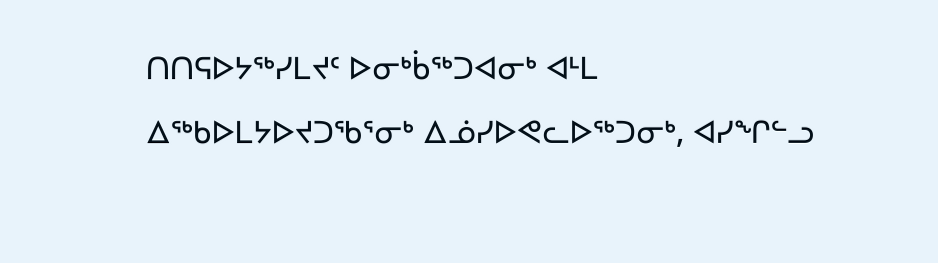ᑎᑎᕋᐅᔭᖅᓯᒪᔪᑦ ᐅᓂᒃᑳᖅᑐᐊᓂᒃ ᐊᒻᒪ ᐃᖅᑲᐅᒪᔭᐅᔪᑐᖃᕐᓂᒃ ᐃᓅᓯᐅᕙᓚᐅᖅᑐᓂᒃ, ᐊᓯᖏᓪᓗ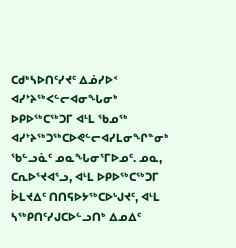ᑕᑯᒃᓴᐅᑎᑦᓯᔪᑦ ᐃᓅᓯᐅᑉ ᐊᓯᔾᔨᖅᐸᓪᓕᐊᓂᖓᓂᒃ ᐅᑭᐅᖅᑕᖅᑐᒥ ᐊᒻᒪ ᖃᓄᖅ ᐊᓯᔾᔨᖅᑐᖅᑕᐅᕙᓪᓕᐊᓯᒪᓂᖏᓐᓂᒃ ᖃᓪᓗᓈᑦ ᓄᓇᖓᓂᕐᒥᐅᓄᑦ. ᓄᓇ, ᑕᕆᐅᕐᔪᐊᕐᓗ, ᐊᒻᒪ ᐅᑭᐅᖅᑕᖅᑐᒥ ᐆᒪᔪᐃᑦ ᑎᑎᕋᐅᔭᖅᑕᐅᒡᒍᔪᑦ, ᐊᒻᒪ ᓴᖅᑭᑎᑦᓯᒍᑕᐅᓪᓗᑎᒃ ᐃᓄᐃᑦ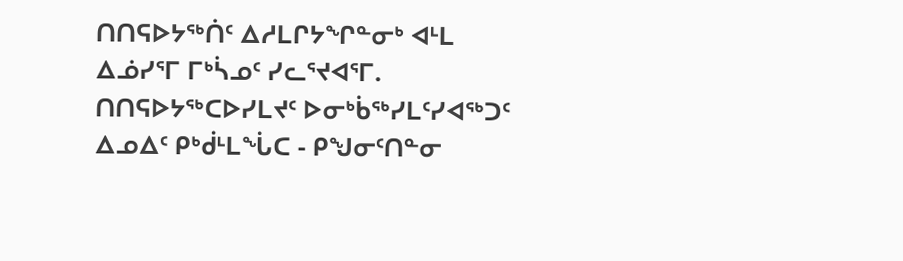ᑎᑎᕋᐅᔭᖅᑏᑦ ᐃᓱᒪᒋᔭᖏᓐᓂᒃ ᐊᒻᒪ ᐃᓅᓯᕐᒥ ᒥᒃᓵᓄᑦ ᓯᓚᕐᔪᐊᕐᒥ. ᑎᑎᕋᐅᔭᖅᑕᐅᓯᒪᔪᑦ ᐅᓂᒃᑳᖅᓯᒪᑦᓯᐊᖅᑐᑦ ᐃᓄᐃᑦ ᑭᒃᑰᒻᒪᖔᑕ - ᑭᖑᓂᑦᑎᓐᓂ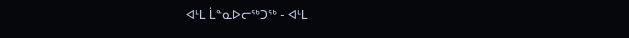ᐊᒻᒪ ᒫᓐᓇᐅᓕᖅᑐᖅ - ᐊᒻᒪ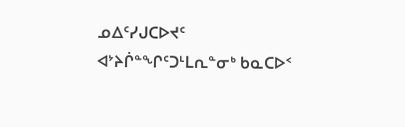ᓄᐃᑦᓯᒍᑕᐅᔪᑦ ᐊᔾᔨᒌᓐᖏᑦᑐᒻᒪᕆᓐᓂᒃ ᑲᓇᑕᐅᑉ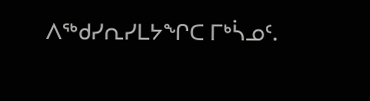ᐱᖅᑯᓯᕆᓯᒪᔭᖏᑕ ᒥᒃᓵᓄᑦ.